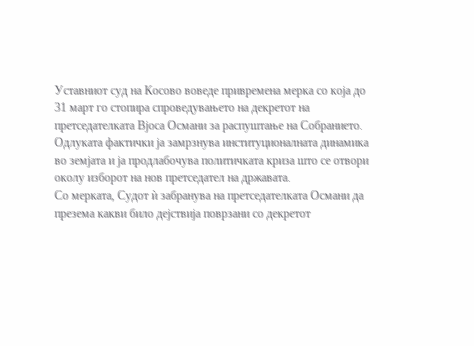Уставниот суд на Косово воведе привремена мерка со која до 31 март го стопира спроведувањето на декретот на претседателката Вјоса Османи за распуштање на Собранието. Одлуката фактички ја замрзнува институционалната динамика во земјата и ја продлабочува политичката криза што се отвори околу изборот на нов претседател на државата.
Со мерката, Судот ѝ забранува на претседателката Османи да презема какви било дејствија поврзани со декретот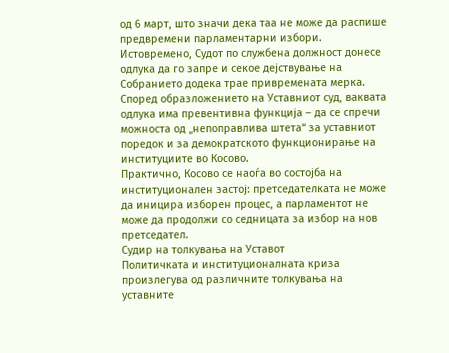од 6 март, што значи дека таа не може да распише предвремени парламентарни избори. Истовремено, Судот по службена должност донесе одлука да го запре и секое дејствување на Собранието додека трае привремената мерка.
Според образложението на Уставниот суд, ваквата одлука има превентивна функција – да се спречи можноста од „непоправлива штета“ за уставниот поредок и за демократското функционирање на институциите во Косово.
Практично, Косово се наоѓа во состојба на институционален застој: претседателката не може да иницира изборен процес, а парламентот не може да продолжи со седницата за избор на нов претседател.
Судир на толкувања на Уставот
Политичката и институционалната криза произлегува од различните толкувања на уставните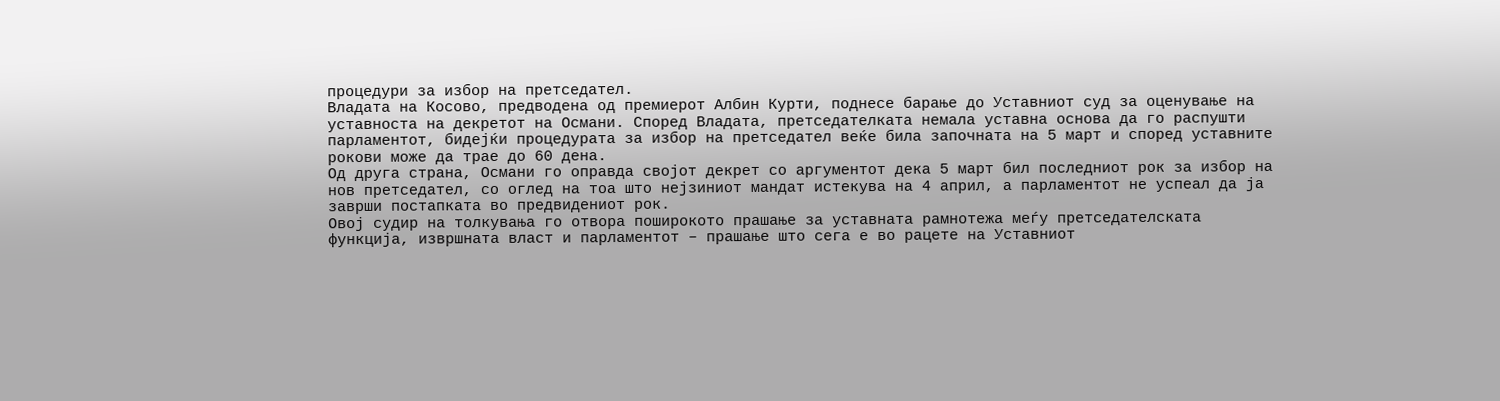процедури за избор на претседател.
Владата на Косово, предводена од премиерот Албин Курти, поднесе барање до Уставниот суд за оценување на уставноста на декретот на Османи. Според Владата, претседателката немала уставна основа да го распушти парламентот, бидејќи процедурата за избор на претседател веќе била започната на 5 март и според уставните рокови може да трае до 60 дена.
Од друга страна, Османи го оправда својот декрет со аргументот дека 5 март бил последниот рок за избор на нов претседател, со оглед на тоа што нејзиниот мандат истекува на 4 април, а парламентот не успеал да ја заврши постапката во предвидениот рок.
Овој судир на толкувања го отвора поширокото прашање за уставната рамнотежа меѓу претседателската функција, извршната власт и парламентот – прашање што сега е во рацете на Уставниот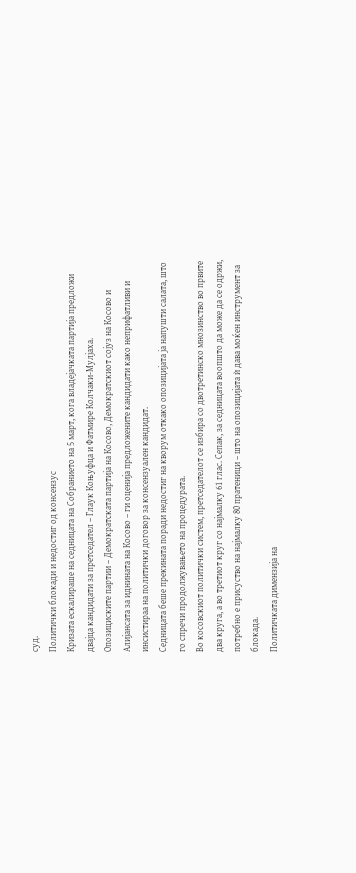суд.
Политички блокади и недостиг од консензус
Кризата ескалираше на седницата на Собранието на 5 март, кога владејачката партија предложи двајца кандидати за претседател – Глаук Коњуфца и Фатмире Колчаки-Мулјаха.
Опозициските партии – Демократската партија на Косово, Демократскиот сојуз на Косово и Алијансата за иднината на Косово – ги оценија предложените кандидати како неприфатливи и инсистираа на политички договор за консензуален кандидат.
Седницата беше прекината поради недостиг на кворум откако опозицијата ја напушти салата, што го спречи продолжувањето на процедурата.
Во косовскиот политички систем, претседателот се избира со двотретинско мнозинство во првите два круга, а во третиот круг со најмалку 61 глас. Сепак, за седницата воопшто да може да се одржи, потребно е присуство на најмалку 80 пратеници – што на опозицијата ѝ дава моќен инструмент за блокада.
Политичката димензија на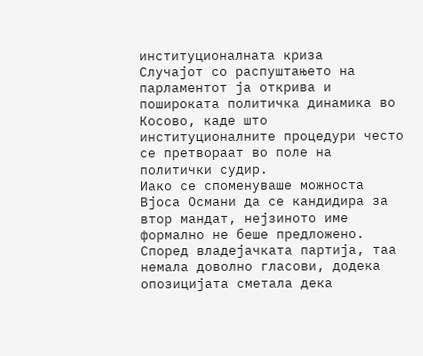институционалната криза
Случајот со распуштањето на парламентот ја открива и пошироката политичка динамика во Косово, каде што институционалните процедури често се претвораат во поле на политички судир.
Иако се споменуваше можноста Вјоса Османи да се кандидира за втор мандат, нејзиното име формално не беше предложено. Според владејачката партија, таа немала доволно гласови, додека опозицијата сметала дека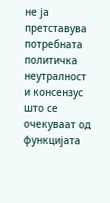не ја претставува потребната политичка неутралност и консензус што се очекуваат од функцијата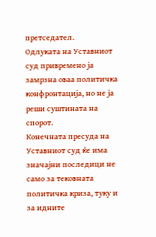претседател.
Одлуката на Уставниот суд привремено ја замрзна оваа политичка конфронтација, но не ја реши суштината на спорот.
Конечната пресуда на Уставниот суд ќе има значајни последици не само за тековната политичка криза, туку и за идните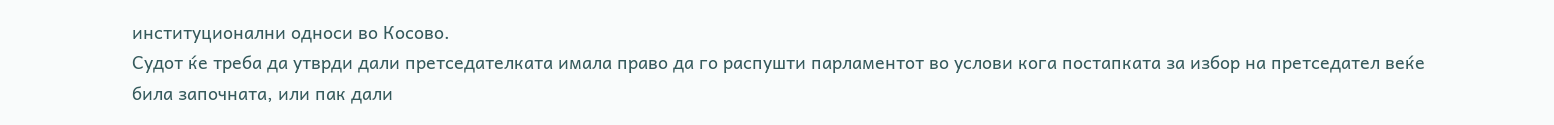институционални односи во Косово.
Судот ќе треба да утврди дали претседателката имала право да го распушти парламентот во услови кога постапката за избор на претседател веќе била започната, или пак дали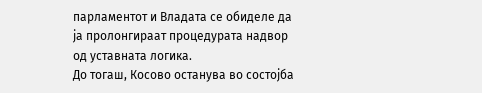парламентот и Владата се обиделе да ја пролонгираат процедурата надвор од уставната логика.
До тогаш, Косово останува во состојба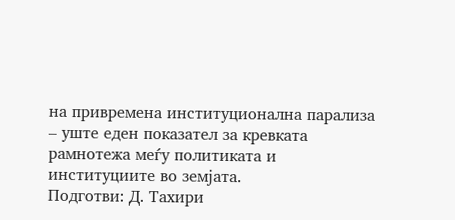на привремена институционална парализа – уште еден показател за кревката рамнотежа меѓу политиката и институциите во земјата.
Подготви: Д. Тахири